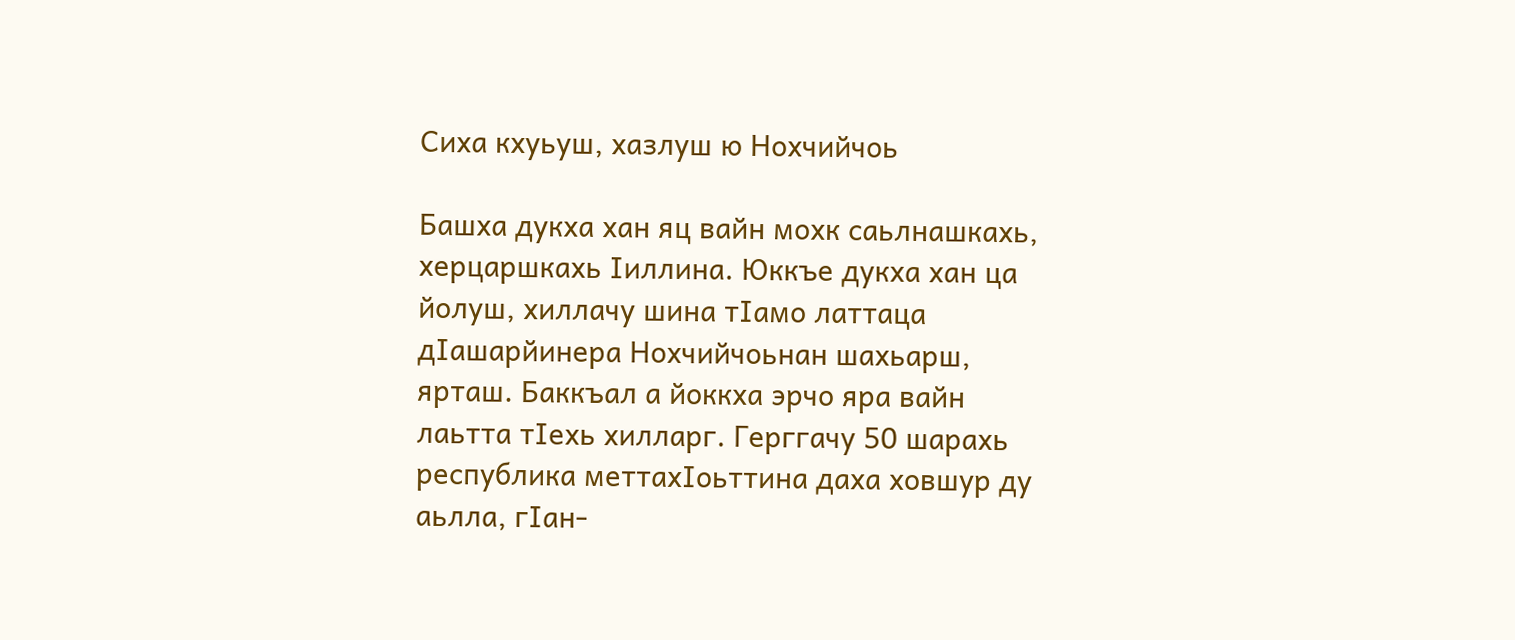Сиха кхуьуш, хазлуш ю Нохчийчоь

Башха дукха хан яц вайн мохк саьлнашкахь, херцаршкахь Iиллина. Юккъе дукха хан ца йолуш, хиллачу шина тIамо латтаца дIашарйинера Нохчийчоьнан шахьарш, ярташ. Баккъал а йоккха эрчо яра вайн лаьтта тIехь хилларг. Герггачу 50 шарахь республика меттахIоьттина даха ховшур ду аьлла, гIан-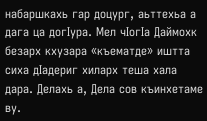набаршкахь гар доцург, аьттехьа а дага ца догIура. Мел чIогIа Даймохк безарх кхузара «къематде» иштта сиха дIадериг хиларх теша хала дара. Делахь а, Дела сов къинхетаме ву.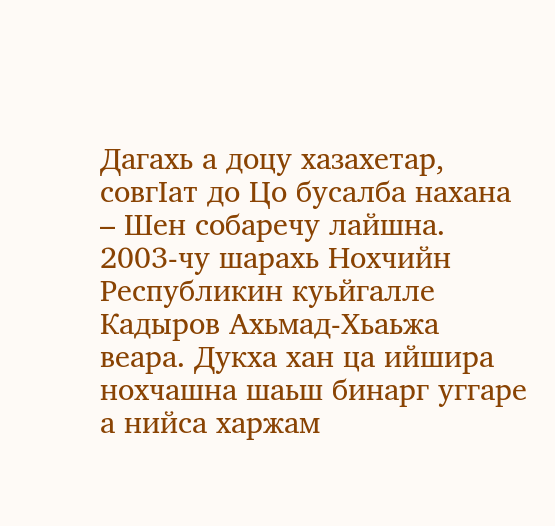Дагахь а доцу хазахетар, совгIат до Цо бусалба нахана – Шен собаречу лайшна. 2003-чу шарахь Нохчийн Республикин куьйгалле Кадыров Ахьмад-Хьаьжа веара. Дукха хан ца ийшира нохчашна шаьш бинарг уггаре а нийса харжам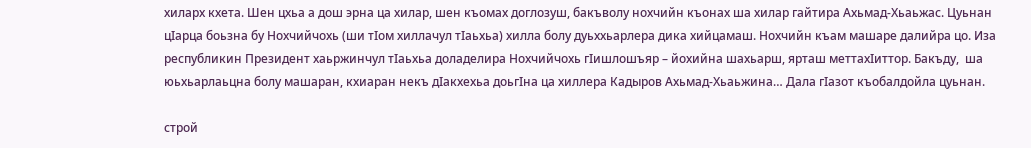хиларх кхета. Шен цхьа а дош эрна ца хилар, шен къомах доглозуш, бакъволу нохчийн къонах ша хилар гайтира Ахьмад-Хьаьжас. Цуьнан цIарца боьзна бу Нохчийчохь (ши тIом хиллачул тIаьхьа) хилла болу дуьххьарлера дика хийцамаш. Нохчийн къам машаре далийра цо. Иза республикин Президент хаьржинчул тIаьхьа доладелира Нохчийчохь гIишлошъяр – йохийна шахьарш, ярташ меттахIиттор. Бакъду,  ша юьхьарлаьцна болу машаран, кхиаран некъ дIакхехьа доьгIна ца хиллера Кадыров Ахьмад-Хьаьжина… Дала гIазот къобалдойла цуьнан.

строй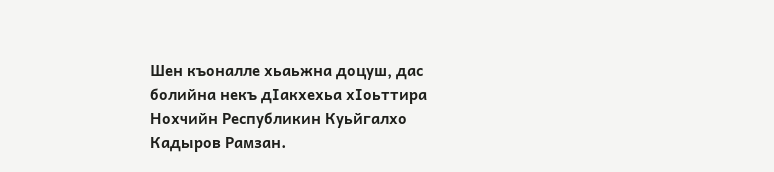Шен къоналле хьаьжна доцуш, дас болийна некъ дIакхехьа хIоьттира Нохчийн Республикин Куьйгалхо Кадыров Рамзан.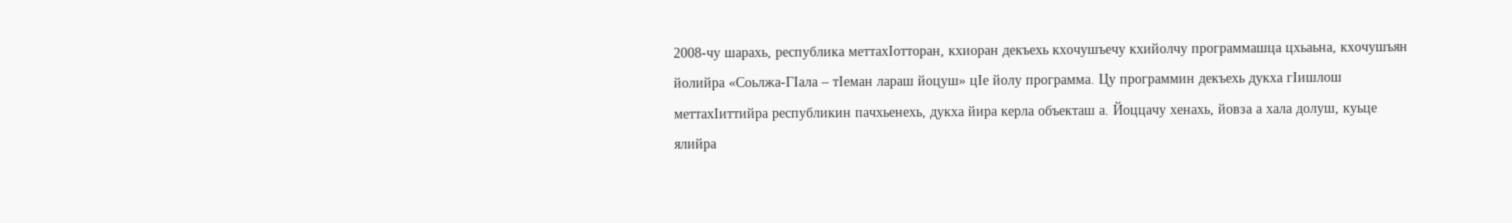2008-чу шарахь, республика меттахIотторан, кхиоран декъехь кхочушъечу кхийолчу программашца цхьаьна, кхочушъян йолийра «Соьлжа-ГIала – тIеман лараш йоцуш» цIе йолу программа. Цу программин декъехь дукха гIишлош меттахIиттийра республикин пачхьенехь, дукха йира керла объекташ а. Йоццачу хенахь, йовза а хала долуш, куьце ялийра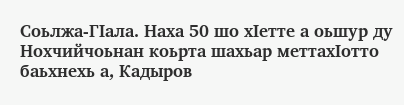Соьлжа-ГIала. Наха 50 шо хIетте а оьшур ду Нохчийчоьнан коьрта шахьар меттахIотто баьхнехь а, Кадыров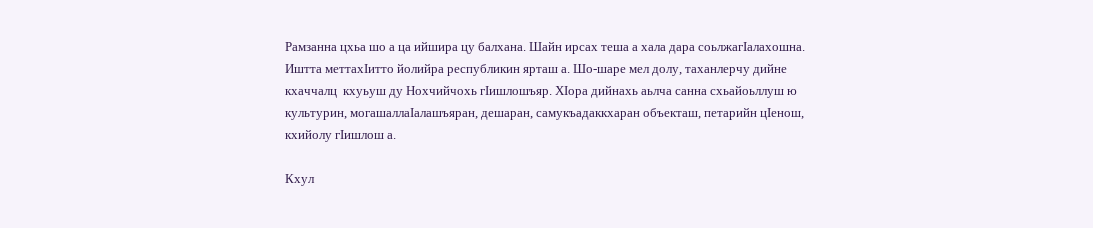Рамзанна цхьа шо а ца ийшира цу балхана. Шайн ирсах теша а хала дара соьлжагIалахошна. Иштта меттахIитто йолийра республикин ярташ а. Шо-шаре мел долу, таханлерчу дийне кхаччалц  кхуьуш ду Нохчийчохь гIишлошъяр. ХIора дийнахь аьлча санна схьайоьллуш ю культурин, могашаллаIалашъяран, дешаран, самукъадаккхаран объекташ, петарийн цIенош, кхийолу гIишлош а.

Кхул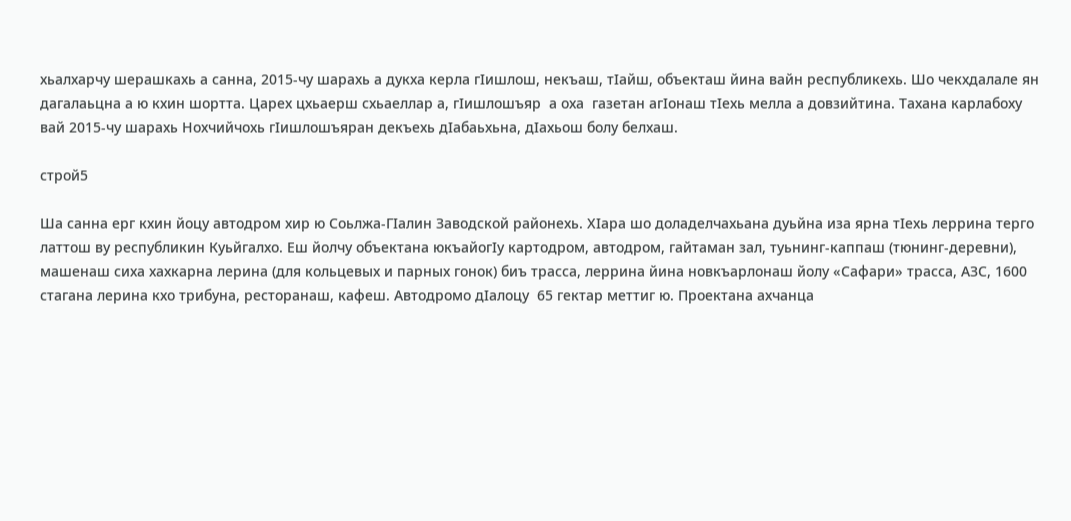хьалхарчу шерашкахь а санна, 2015-чу шарахь а дукха керла гIишлош, некъаш, тIайш, объекташ йина вайн республикехь. Шо чекхдалале ян дагалаьцна а ю кхин шортта. Царех цхьаерш схьаеллар а, гIишлошъяр  а оха  газетан агIонаш тIехь мелла а довзийтина. Тахана карлабоху вай 2015-чу шарахь Нохчийчохь гIишлошъяран декъехь дIабаьхьна, дIахьош болу белхаш.

строй5

Ша санна ерг кхин йоцу автодром хир ю Соьлжа-ГIалин Заводской районехь. ХIара шо доладелчахьана дуьйна иза ярна тIехь леррина терго латтош ву республикин Куьйгалхо. Еш йолчу объектана юкъайогIу картодром, автодром, гайтаман зал, туьнинг-каппаш (тюнинг-деревни), машенаш сиха хахкарна лерина (для кольцевых и парных гонок) биъ трасса, леррина йина новкъарлонаш йолу «Сафари» трасса, АЗС, 1600 стагана лерина кхо трибуна, ресторанаш, кафеш. Автодромо дIалоцу  65 гектар меттиг ю. Проектана ахчанца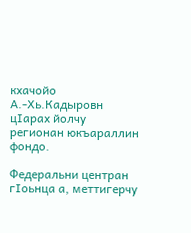кхачойо А.-Хь.Кадыровн цIарах йолчу регионан юкъараллин фондо.

Федеральни центран гIоьнца а, меттигерчу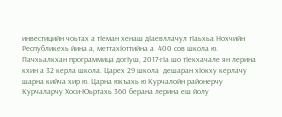инвестицийн чоьтах а тIеман хенаш дIаевллачул тIаьхьа Нохчийн Республикехь йина а, меттахIоттийна а  400 сов школа ю. Пачхьалкхан программица догIуш, 2017-гIа шо тIекхачале ян лерина кхин а 32 керла школа. Царех 29 школа  дешаран хIокху керлачу шарна кийча хир ю. Царна юкъахь ю Курчалойн районерчу Курчаларчу Хоси-Юьртахь 360 берана лерина еш йолу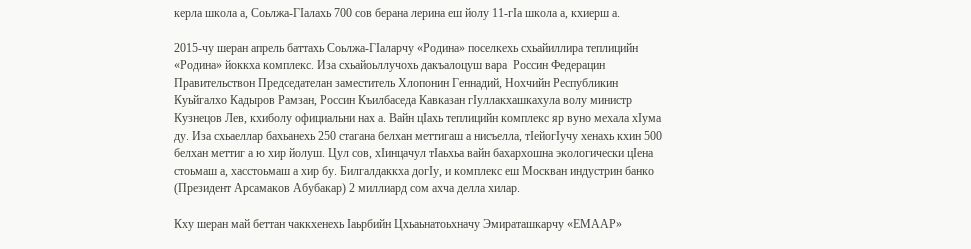керла школа а, Соьлжа-ГIалахь 700 сов берана лерина еш йолу 11-гIа школа а, кхиерш а.

2015-чу шеран апрель баттахь Соьлжа-ГIаларчу «Родина» поселкехь схьайиллира теплицийн «Родина» йоккха комплекс. Иза схьайоьллучохь дакъалоцуш вара  Россин Федерацин Правительствон Председателан заместитель Хлопонин Геннадий, Нохчийн Республикин Куьйгалхо Кадыров Рамзан, Россин Къилбаседа Кавказан гIуллакхашкахула волу министр Кузнецов Лев, кхиболу официальни нах а. Вайн цIахь теплицийн комплекс яр вуно мехала хIума ду. Иза схьаеллар бахьанехь 250 стагана белхан меттигаш а нисъелла, тIейогIучу хенахь кхин 500 белхан меттиг а ю хир йолуш. Цул сов, хIинцачул тIаьхьа вайн бахархошна экологически цIена стоьмаш а, хасстоьмаш а хир бу. Билгалдаккха догIу, и комплекс еш Москван индустрин банко (Президент Арсамаков Абубакар) 2 миллиард сом ахча делла хилар.

Кху шеран май беттан чаккхенехь Iаьрбийн Цхьаьнатоьхначу Эмираташкарчу «ЕМААР»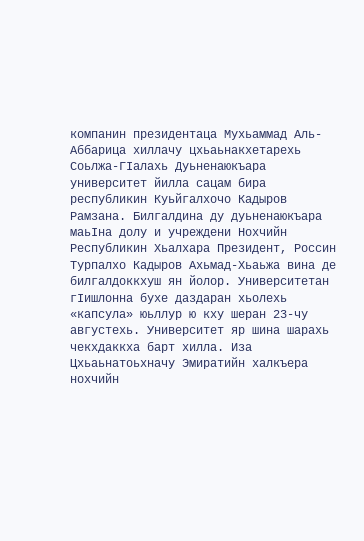компанин президентаца Мухьаммад Аль-Аббарица хиллачу цхьаьнакхетарехь Соьлжа-ГIалахь Дуьненаюкъара университет йилла сацам бира республикин Куьйгалхочо Кадыров Рамзана. Билгалдина ду дуьненаюкъара маьIна долу и учреждени Нохчийн Республикин Хьалхара Президент, Россин Турпалхо Кадыров Ахьмад-Хьаьжа вина де билгалдоккхуш ян йолор. Университетан гIишлонна бухе даздаран хьолехь «капсула» юьллур ю кху шеран 23-чу августехь. Университет яр шина шарахь чекхдаккха барт хилла. Иза Цхьаьнатоьхначу Эмиратийн халкъера нохчийн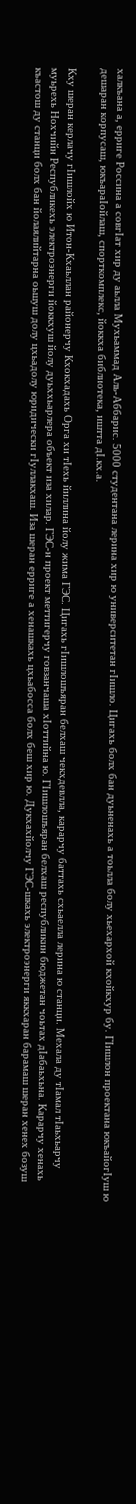халкъана а, ерриге Россина а совгIат хир ду аьлла Мухьаммад Аль-Аббарис. 5000 студентана лерина хир ю университетан гIишло. Цигахь болх бан дуьненахь а тоьлла болу хьехархой кхойкхур бу. ГIишлон проектана юкъайогIуш ю дешаран корпусаш, юкъараIойлаш, спорткомплекс, йоккха библиотека, иштта дI.кх.а.

Кху шеран керлачу гIишлойх ю Итон-Кхаьллан районерчу Кхокхадахь Орга хи тIехь йиллина йолу жима ГЭС. Цигахь гIишлошъяран белхаш чекхдевлла, карарчу баттахь схьаелла лерина ю станци. Мехала ду тIамал тIаьхьарчу муьрехь Нохчийн Республикехь электроэнерги йоккхуш йолу дуьххьарлера объект иза хилар. ГЭС-н проект меттигерчу говзанчаша хIоттийна ю. ГIишлошъяран белхаш республикин бюджетан чоьтах дIабаьхьна. Карарчу хенахь къастош ду станци болх бан йолаялийтарна оьшуш долу цхьадолу юридически гIуллакхаш. Иза шеран ерриге а хенашкахь цхьабосса болх беш хир ю. Дукхахйолчу ГЭС-шкахь электроэнерги яккхаран барамаш шеран хенех бозуш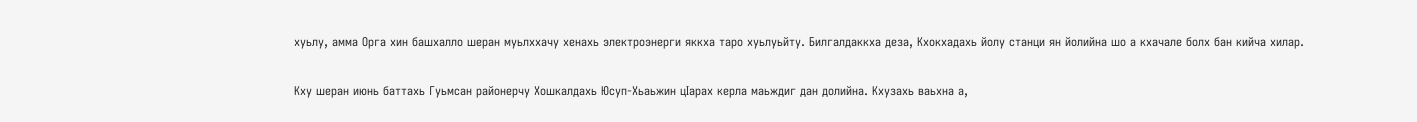хуьлу, амма Орга хин башхалло шеран муьлххачу хенахь электроэнерги яккха таро хуьлуьйту. Билгалдаккха деза, Кхокхадахь йолу станци ян йолийна шо а кхачале болх бан кийча хилар.

Кху шеран июнь баттахь Гуьмсан районерчу Хошкалдахь Юсуп-Хьаьжин цIарах керла маьждиг дан долийна. Кхузахь ваьхна а,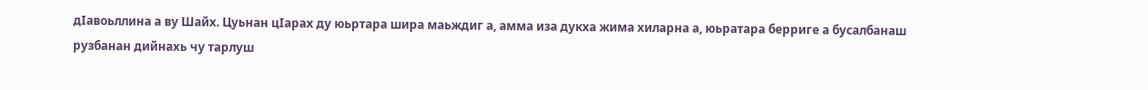дIавоьллина а ву Шайх. Цуьнан цIарах ду юьртара шира маьждиг а, амма иза дукха жима хиларна а, юьратара берриге а бусалбанаш рузбанан дийнахь чу тарлуш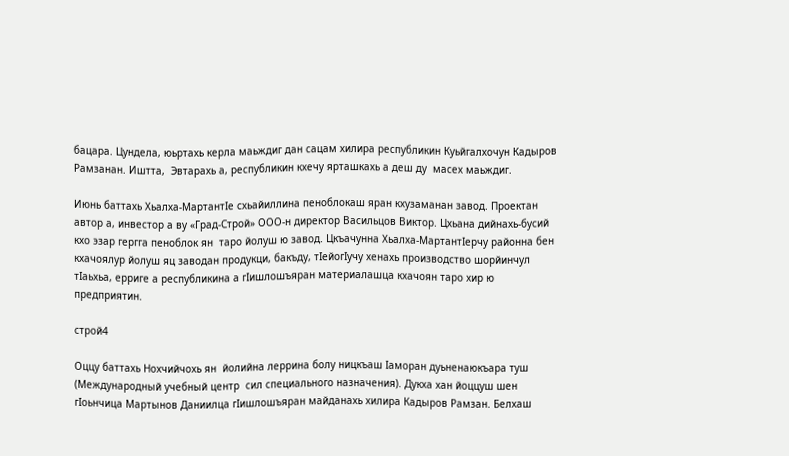бацара. Цундела, юьртахь керла маьждиг дан сацам хилира республикин Куьйгалхочун Кадыров Рамзанан. Иштта,  Эвтарахь а, республикин кхечу ярташкахь а деш ду  масех маьждиг.

Июнь баттахь Хьалха-МартантIе схьайиллина пеноблокаш яран кхузаманан завод. Проектан автор а, инвестор а ву «Град-Строй» ООО-н директор Васильцов Виктор. Цхьана дийнахь-бусий кхо эзар гергга пеноблок ян  таро йолуш ю завод. Цкъачунна Хьалха-МартантIерчу районна бен кхачоялур йолуш яц заводан продукци, бакъду, тIейогIучу хенахь производство шорйинчул тIаьхьа, ерриге а республикина а гIишлошъяран материалашца кхачоян таро хир ю предприятин.

строй4

Оццу баттахь Нохчийчохь ян  йолийна леррина болу ницкъаш Iаморан дуьненаюкъара туш (Международный учебный центр  сил специального назначения). Дукха хан йоццуш шен гIоьнчица Мартынов Даниилца гIишлошъяран майданахь хилира Кадыров Рамзан. Белхаш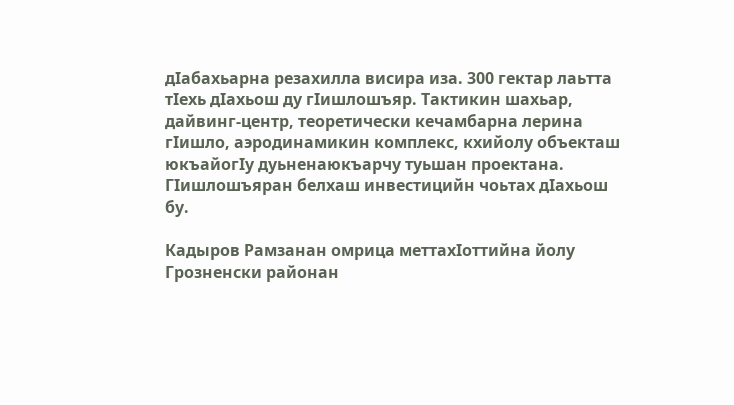дIабахьарна резахилла висира иза. 300 гектар лаьтта тIехь дIахьош ду гIишлошъяр. Тактикин шахьар, дайвинг-центр, теоретически кечамбарна лерина гIишло, аэродинамикин комплекс, кхийолу объекташ  юкъайогIу дуьненаюкъарчу туьшан проектана. ГIишлошъяран белхаш инвестицийн чоьтах дIахьош бу.

Кадыров Рамзанан омрица меттахIоттийна йолу Грозненски районан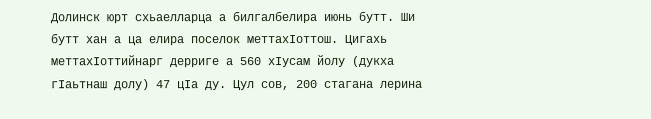Долинск юрт схьаелларца а билгалбелира июнь бутт. Ши бутт хан а ца елира поселок меттахIоттош. Цигахь меттахIоттийнарг дерриге а 560 хIусам йолу (дукха гIаьтнаш долу) 47 цIа ду. Цул сов, 200 стагана лерина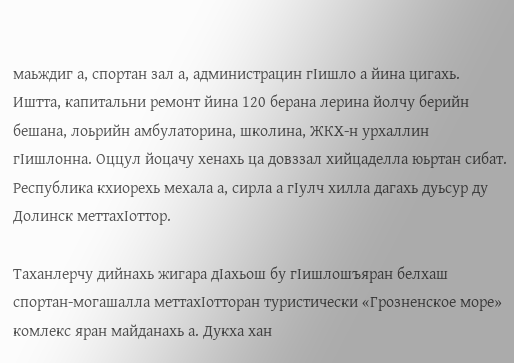маьждиг а, спортан зал а, администрацин гIишло а йина цигахь. Иштта, капитальни ремонт йина 120 берана лерина йолчу берийн бешана, лоьрийн амбулаторина, школина, ЖКХ-н урхаллин гIишлонна. Оццул йоцачу хенахь ца довззал хийцаделла юьртан сибат. Республика кхиорехь мехала а, сирла а гIулч хилла дагахь дуьсур ду Долинск меттахIоттор.

Таханлерчу дийнахь жигара дIахьош бу гIишлошъяран белхаш спортан-могашалла меттахIотторан туристически «Грозненское море» комлекс яран майданахь а. Дукха хан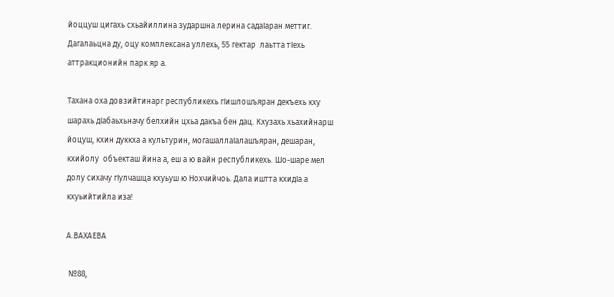йоццуш цигахь схьайиллина зударшна лерина садаIаран меттиг. Дагалаьцна ду, оцу комплексана уллехь, 55 гектар  лаьтта тIехь аттракционийн парк яр а.

Тахана оха довзийтинарг республикехь гIишлошъяран декъехь кху шарахь дIабаьхьначу белхийн цхьа дакъа бен дац. Кхузахь хьахийнарш йоцуш, кхин дуккха а культурин, могашаллаIалашъяран, дешаран, кхийолу  объекташ йина а, еш а ю вайн республикехь. Шо-шаре мел долу сихачу гIулчашца кхуьуш ю Нохчийчоь. Дала иштта кхидIа а кхуьийтийла иза!

А.ВАХАЕВА

 №88,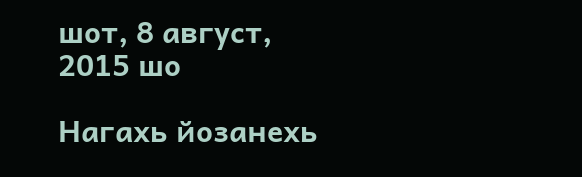шот, 8 август, 2015 шо

Нагахь йозанехь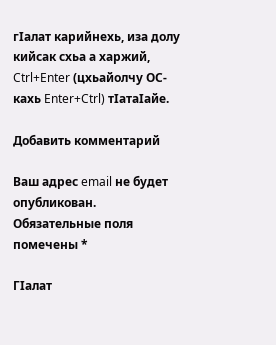гIалат карийнехь, иза долу кийсак схьа а харжий, Ctrl+Enter (цхьайолчу ОС-кахь Enter+Ctrl) тIатаIайе.

Добавить комментарий

Ваш адрес email не будет опубликован. Обязательные поля помечены *

ГIалат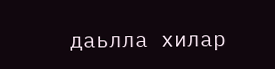даьлла хилар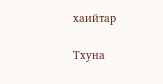хаийтар

Тхуна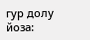гур долу йоза: